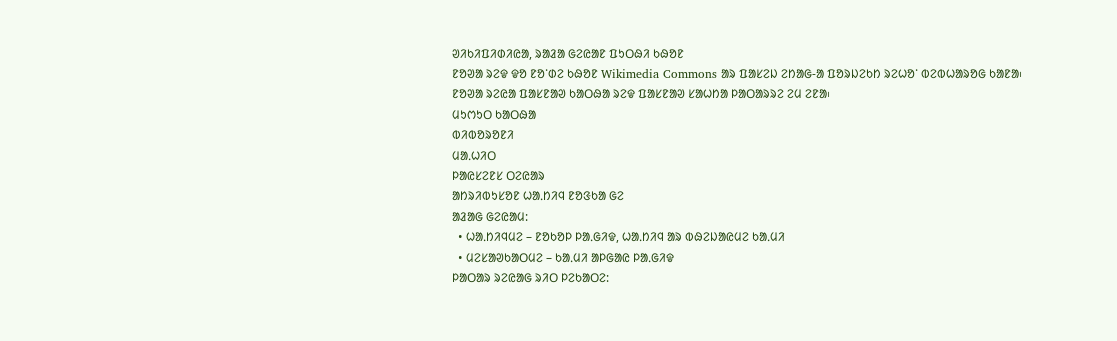ᱣᱤᱠᱤᱯᱤᱰᱤᱭᱟ, ᱨᱟᱲᱟ ᱜᱮᱭᱟᱱ ᱯᱩᱛᱷᱤ ᱠᱷᱚᱱ
ᱱᱚᱣᱟ ᱨᱮᱫ ᱫᱚ ᱱᱚᱸᱰᱮ ᱠᱷᱚᱱ Wikimedia Commons ᱟᱨ ᱯᱟᱥᱮᱡ ᱮᱴᱟᱜ-ᱟ ᱯᱚᱨᱡᱮᱠᱴ ᱨᱮᱦᱚᱸ ᱵᱮᱵᱦᱟᱨᱚᱜ ᱠᱟᱱᱟ᱾ ᱱᱚᱣᱟ ᱨᱮᱭᱟ ᱯᱟᱥᱱᱟᱣ ᱠᱟᱛᱷᱟ ᱨᱮᱫ ᱯᱟᱥᱱᱟᱣ ᱥᱟᱦᱴᱟ ᱞᱟᱛᱟᱨᱨᱮ ᱮᱢ ᱮᱱᱟ᱾
ᱢᱩᱬᱩᱛ ᱠᱟᱛᱷᱟ
ᱵᱤᱵᱚᱨᱚᱱᱤ
ᱢᱟᱹᱦᱤᱛ
ᱞᱟᱭᱥᱮᱱᱥ ᱛᱮᱭᱟᱨ
ᱟᱴᱨᱤᱵᱩᱥᱚᱱ ᱦᱟᱹᱴᱤᱧ ᱱᱚᱝᱠᱟ ᱜᱮ
ᱟᱲᱟᱜ ᱜᱮᱭᱟᱢ:
  • ᱦᱟᱹᱴᱤᱧᱢᱮ – ᱱᱚᱠᱚᱞ ᱞᱟᱹᱜᱤᱫ, ᱦᱟᱹᱴᱤᱧ ᱟᱨ ᱵᱷᱮᱡᱟᱭᱢᱮ ᱠᱟᱹᱢᱤ
  • ᱢᱮᱥᱟᱣᱠᱟᱛᱢᱮ – ᱠᱟᱹᱢᱤ ᱟᱞᱜᱟᱭ ᱞᱟᱹᱜᱤᱫ
ᱞᱟᱛᱟᱨ ᱨᱮᱭᱟᱜ ᱨᱤᱛ ᱞᱮᱠᱟᱛᱮ: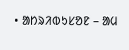• ᱟᱴᱨᱤᱵᱩᱥᱚᱱ – ᱟᱢ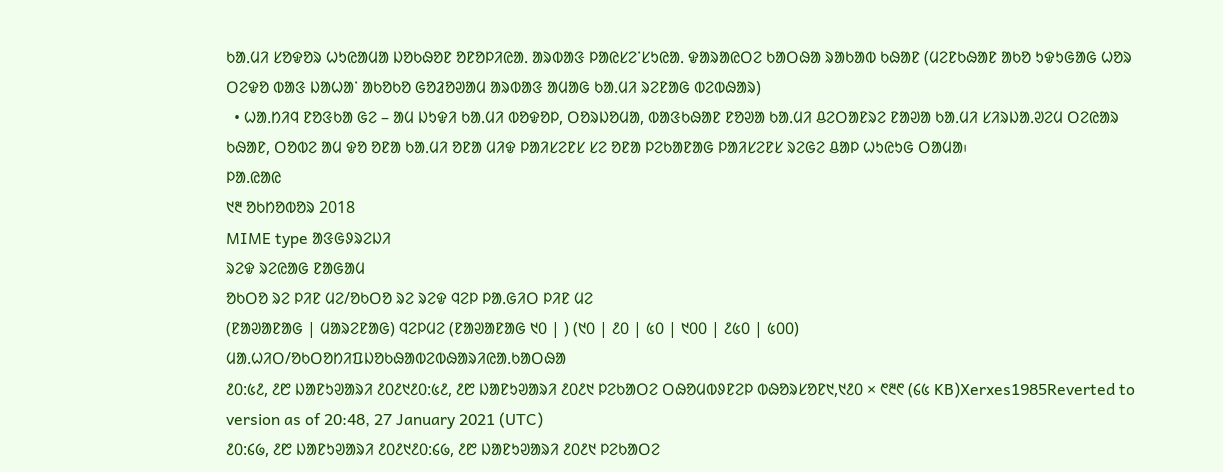ᱠᱟᱹᱢᱤ ᱥᱚᱫᱚᱨ ᱦᱩᱭᱟᱢᱟ ᱡᱚᱠᱷᱚᱱ ᱚᱱᱚᱞᱤᱭᱟᱹ ᱟᱨᱵᱟᱝ ᱞᱟᱭᱥᱮᱸᱥᱩᱭᱟᱹ ᱫᱟᱨᱟᱭᱛᱮ ᱠᱟᱛᱷᱟ ᱨᱟᱠᱟᱵ ᱠᱷᱟᱱ (ᱢᱮᱱᱠᱷᱟᱱ ᱟᱠᱚ ᱩᱫᱩᱜᱟᱜ ᱦᱚᱨ ᱛᱮᱫᱚ ᱵᱟᱝ ᱡᱟᱦᱟᱸ ᱟᱠᱚᱠᱚ ᱜᱚᱲᱚᱣᱟᱢ ᱟᱨᱵᱟᱝ ᱟᱢᱟᱜ ᱠᱟᱹᱢᱤ ᱨᱮᱱᱟᱜ ᱵᱮᱵᱷᱟᱨ)
  • ᱦᱟᱹᱴᱤᱧ ᱱᱚᱝᱠᱟ ᱜᱮ – ᱟᱢ ᱡᱩᱫᱤ ᱠᱟᱹᱢᱤ ᱵᱚᱫᱚᱞ, ᱛᱚᱨᱡᱚᱢᱟ, ᱵᱟᱝᱠᱷᱟᱱ ᱱᱚᱣᱟ ᱠᱟᱹᱢᱤ ᱪᱮᱛᱟᱱᱨᱮ ᱱᱟᱣᱟ ᱠᱟᱹᱢᱤ ᱥᱤᱨᱡᱟᱹᱣᱮᱢ ᱛᱮᱭᱟᱨ ᱠᱷᱟᱱ, ᱛᱚᱵᱮ ᱟᱢ ᱫᱚ ᱚᱱᱟ ᱠᱟᱹᱢᱤ ᱚᱱᱟ ᱢᱤᱫ ᱞᱟᱤᱥᱮᱱᱥ ᱥᱮ ᱚᱱᱟ ᱞᱮᱠᱟᱱᱟᱜ ᱞᱟᱤᱥᱮᱱᱥ ᱨᱮᱜᱮ ᱪᱟᱞ ᱦᱩᱭᱩᱜ ᱛᱟᱢᱟ᱾
ᱞᱟ.ᱭᱟᱭ
᱑᱓ ᱚᱠᱴᱚᱵᱚᱨ 2018
MIME type ᱟᱝᱜᱽᱨᱮᱡᱤ
ᱨᱮᱫ ᱨᱮᱭᱟᱜ ᱱᱟᱜᱟᱢ
ᱚᱠᱛᱚ ᱨᱮ ᱞᱤᱱ ᱢᱮ/ᱚᱠᱛᱚ ᱨᱮ ᱨᱮᱫ ᱧᱮᱞ ᱞᱟᱹᱜᱤᱛ ᱞᱤᱱ ᱢᱮ
(ᱱᱟᱣᱟᱱᱟᱜ | ᱢᱟᱨᱮᱱᱟᱜ) ᱧᱮᱞᱢᱮ (ᱱᱟᱣᱟᱱᱟᱜ ᱑᱐ | ) (᱑᱐ | ᱒᱐ | ᱕᱐ | ᱑᱐᱐ | ᱒᱕᱐ | ᱕᱐᱐)
ᱢᱟᱹᱦᱤᱛ/ᱚᱠᱛᱚᱴᱤᱯᱡᱚᱠᱷᱟᱵᱮᱵᱷᱟᱨᱤᱭᱟᱹᱠᱟᱛᱷᱟ
᱒᱐:᱕᱒, ᱒᱘ ᱡᱟᱱᱩᱣᱟᱨᱤ ᱒᱐᱒᱑᱒᱐:᱕᱒, ᱒᱘ ᱡᱟᱱᱩᱣᱟᱨᱤ ᱒᱐᱒᱑ ᱞᱮᱠᱟᱛᱮ ᱛᱷᱚᱢᱵᱽᱱᱮᱞ ᱵᱷᱚᱨᱥᱚᱱ᱑,᱑᱒᱐ × ᱖᱓᱖ (᱔᱕ KB)Xerxes1985Reverted to version as of 20:48, 27 January 2021 (UTC)
᱒᱐:᱔᱙, ᱒᱘ ᱡᱟᱱᱩᱣᱟᱨᱤ ᱒᱐᱒᱑᱒᱐:᱔᱙, ᱒᱘ ᱡᱟᱱᱩᱣᱟᱨᱤ ᱒᱐᱒᱑ ᱞᱮᱠᱟᱛᱮ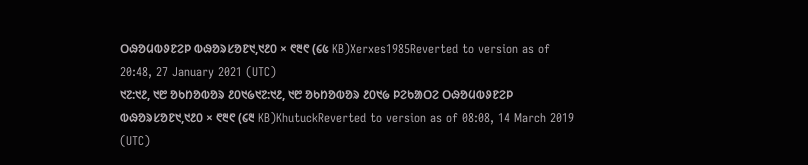ᱛᱷᱚᱢᱵᱽᱱᱮᱞ ᱵᱷᱚᱨᱥᱚᱱ᱑,᱑᱒᱐ × ᱖᱓᱖ (᱔᱕ KB)Xerxes1985Reverted to version as of 20:48, 27 January 2021 (UTC)
᱑᱗:᱑᱒, ᱑᱘ ᱚᱠᱴᱚᱵᱚᱨ ᱒᱐᱑᱙᱑᱗:᱑᱒, ᱑᱘ ᱚᱠᱴᱚᱵᱚᱨ ᱒᱐᱑᱙ ᱞᱮᱠᱟᱛᱮ ᱛᱷᱚᱢᱵᱽᱱᱮᱞ ᱵᱷᱚᱨᱥᱚᱱ᱑,᱑᱒᱐ × ᱖᱓᱖ (᱔᱓ KB)KhutuckReverted to version as of 08:08, 14 March 2019 (UTC)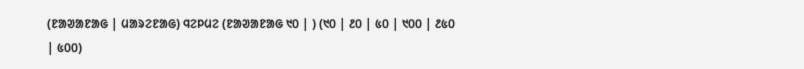(ᱱᱟᱣᱟᱱᱟᱜ | ᱢᱟᱨᱮᱱᱟᱜ) ᱧᱮᱞᱢᱮ (ᱱᱟᱣᱟᱱᱟᱜ ᱑᱐ | ) (᱑᱐ | ᱒᱐ | ᱕᱐ | ᱑᱐᱐ | ᱒᱕᱐ | ᱕᱐᱐)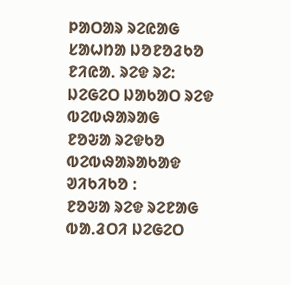ᱞᱟᱛᱟᱨ ᱨᱮᱭᱟᱜ ᱥᱟᱦᱴᱟ ᱡᱚᱱᱚᱲᱠᱚ ᱱᱤᱭᱟᱹ ᱨᱮᱫ ᱨᱮ:
ᱡᱮᱜᱮᱛ ᱡᱟᱠᱟᱛ ᱨᱮᱫ ᱵᱮᱵᱷᱟᱨᱟᱜ
ᱱᱚᱶᱟ ᱨᱮᱫᱠᱚ ᱵᱮᱵᱷᱟᱨᱟᱠᱟᱫ ᱣᱤᱠᱤᱠᱚ :
ᱱᱚᱶᱟ ᱨᱮᱫ ᱨᱮᱱᱟᱜ ᱵᱟᱹᱲᱛᱤ ᱡᱮᱜᱮᱛ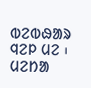ᱵᱮᱵᱷᱟᱨ ᱧᱮᱞ ᱢᱮ ᱾
ᱢᱮᱴᱟ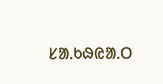ᱥᱟᱹᱠᱷᱭᱟᱹᱛ